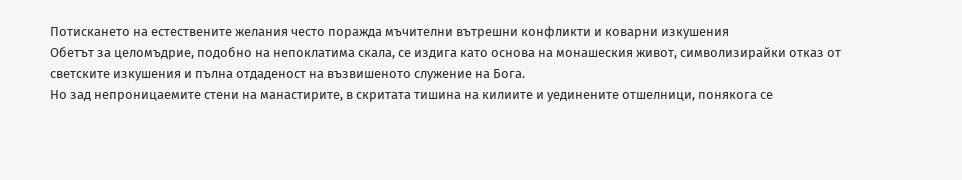Потискането на естествените желания често поражда мъчителни вътрешни конфликти и коварни изкушения
Обетът за целомъдрие, подобно на непоклатима скала, се издига като основа на монашеския живот, символизирайки отказ от светските изкушения и пълна отдаденост на възвишеното служение на Бога.
Но зад непроницаемите стени на манастирите, в скритата тишина на килиите и уединените отшелници, понякога се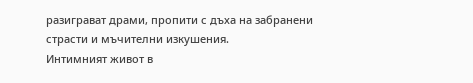разиграват драми, пропити с дъха на забранени страсти и мъчителни изкушения.
Интимният живот в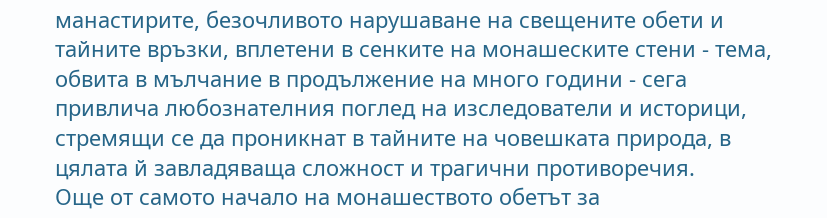манастирите, безочливото нарушаване на свещените обети и тайните връзки, вплетени в сенките на монашеските стени - тема, обвита в мълчание в продължение на много години - сега привлича любознателния поглед на изследователи и историци, стремящи се да проникнат в тайните на човешката природа, в цялата й завладяваща сложност и трагични противоречия.
Още от самото начало на монашеството обетът за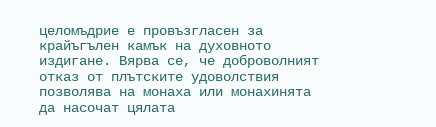целомъдрие е провъзгласен за крайъгълен камък на духовното издигане. Вярва се, че доброволният отказ от плътските удоволствия позволява на монаха или монахинята да насочат цялата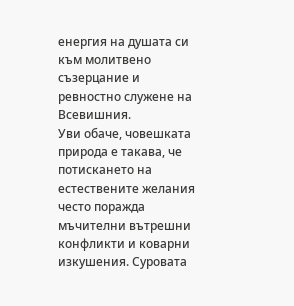енергия на душата си към молитвено съзерцание и ревностно служене на Всевишния.
Уви обаче, човешката природа е такава, че потискането на естествените желания често поражда мъчителни вътрешни конфликти и коварни изкушения. Суровата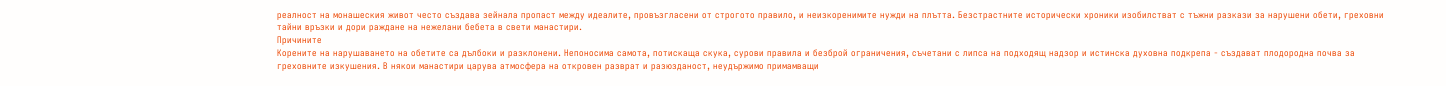реалност на монашеския живот често създава зейнала пропаст между идеалите, провъзгласени от строгото правило, и неизкоренимите нужди на плътта. Безстрастните исторически хроники изобилстват с тъжни разкази за нарушени обети, греховни тайни връзки и дори раждане на нежелани бебета в свети манастири.
Причините
Корените на нарушаването на обетите са дълбоки и разклонени. Непоносима самота, потискаща скука, сурови правила и безброй ограничения, съчетани с липса на подходящ надзор и истинска духовна подкрепа - създават плодородна почва за греховните изкушения. В някои манастири царува атмосфера на откровен разврат и разюзданост, неудържимо примамващи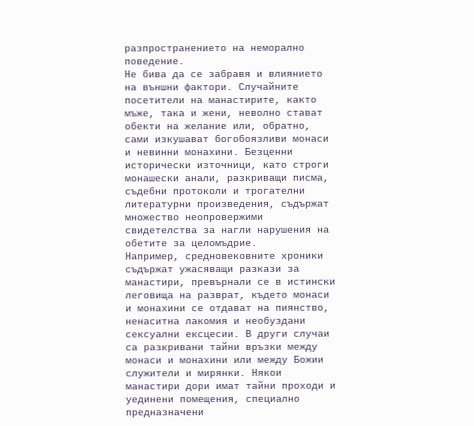разпространението на неморално поведение.
Не бива да се забравя и влиянието на външни фактори. Случайните посетители на манастирите, както мъже, така и жени, неволно стават обекти на желание или, обратно, сами изкушават богобоязливи монаси и невинни монахини. Безценни исторически източници, като строги монашески анали, разкриващи писма, съдебни протоколи и трогателни литературни произведения, съдържат множество неопровержими свидетелства за нагли нарушения на обетите за целомъдрие.
Например, средновековните хроники съдържат ужасяващи разкази за манастири, превърнали се в истински леговища на разврат, където монаси и монахини се отдават на пиянство, ненаситна лакомия и необуздани сексуални ексцесии. В други случаи са разкривани тайни връзки между монаси и монахини или между Божии служители и мирянки. Някои манастири дори имат тайни проходи и уединени помещения, специално предназначени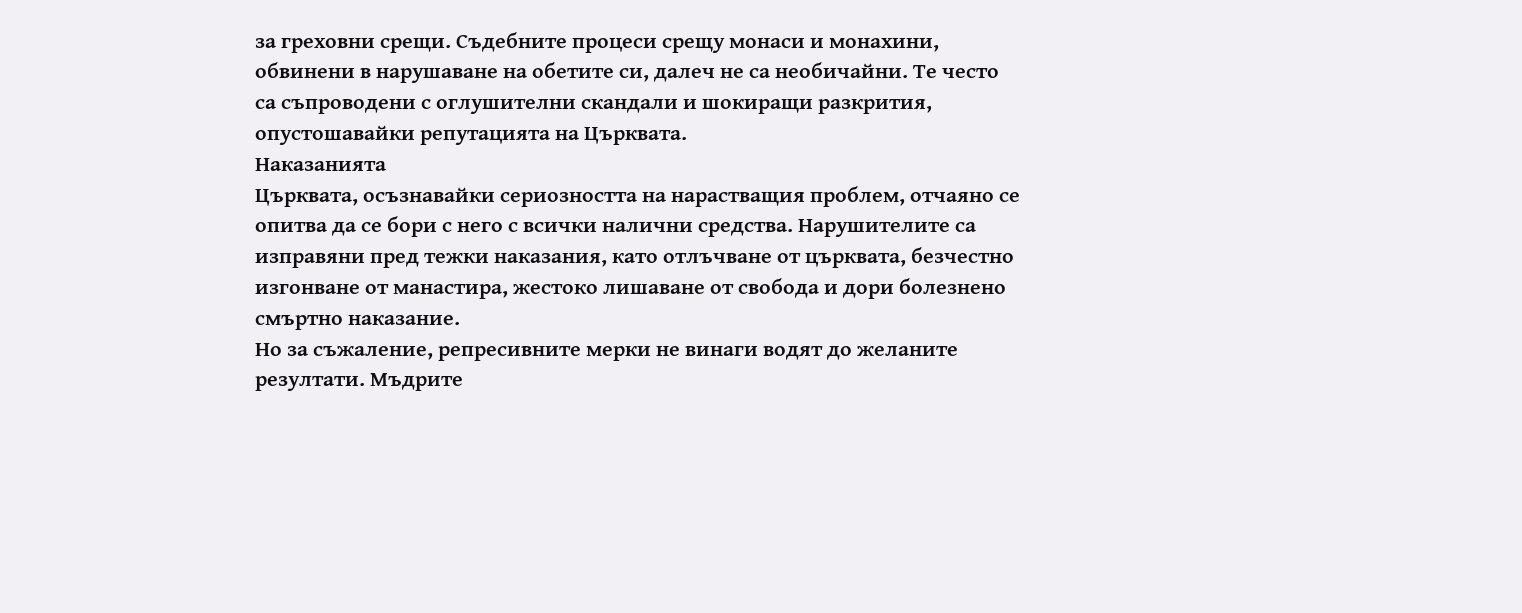за греховни срещи. Съдебните процеси срещу монаси и монахини, обвинени в нарушаване на обетите си, далеч не са необичайни. Те често са съпроводени с оглушителни скандали и шокиращи разкрития, опустошавайки репутацията на Църквата.
Наказанията
Църквата, осъзнавайки сериозността на нарастващия проблем, отчаяно се опитва да се бори с него с всички налични средства. Нарушителите са изправяни пред тежки наказания, като отлъчване от църквата, безчестно изгонване от манастира, жестоко лишаване от свобода и дори болезнено смъртно наказание.
Но за съжаление, репресивните мерки не винаги водят до желаните резултати. Мъдрите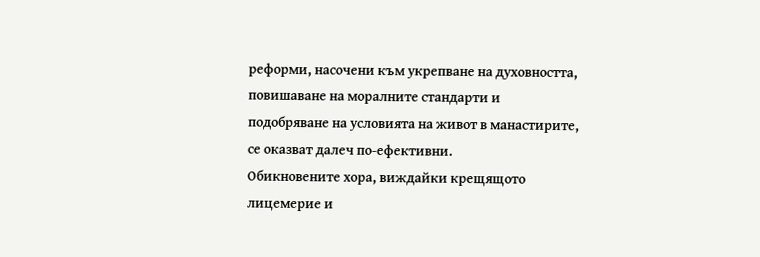реформи, насочени към укрепване на духовността, повишаване на моралните стандарти и подобряване на условията на живот в манастирите, се оказват далеч по-ефективни.
Обикновените хора, виждайки крещящото лицемерие и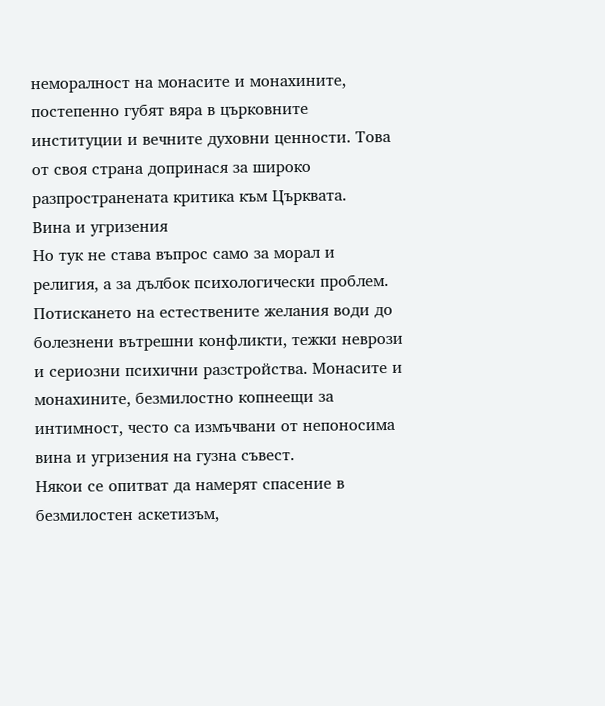неморалност на монасите и монахините, постепенно губят вяра в църковните институции и вечните духовни ценности. Това от своя страна допринася за широко разпространената критика към Църквата.
Вина и угризения
Но тук не става въпрос само за морал и религия, а за дълбок психологически проблем. Потискането на естествените желания води до болезнени вътрешни конфликти, тежки неврози и сериозни психични разстройства. Монасите и монахините, безмилостно копнеещи за интимност, често са измъчвани от непоносима вина и угризения на гузна съвест.
Някои се опитват да намерят спасение в безмилостен аскетизъм,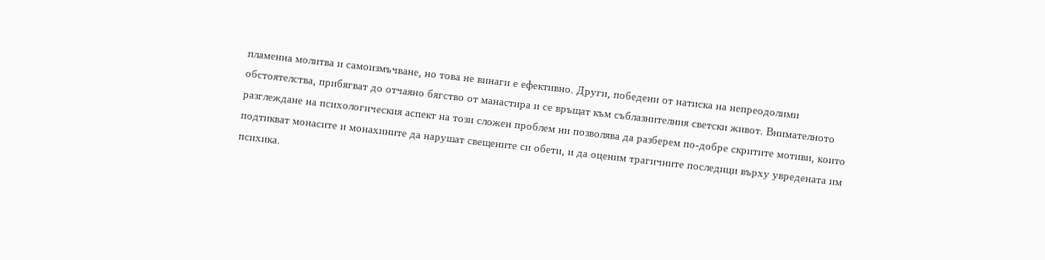пламенна молитва и самоизмъчване, но това не винаги е ефективно. Други, победени от натиска на непреодолими обстоятелства, прибягват до отчаяно бягство от манастира и се връщат към съблазнителния светски живот. Внимателното разглеждане на психологическия аспект на този сложен проблем ни позволява да разберем по-добре скритите мотиви, които подтикват монасите и монахините да нарушат свещените си обети, и да оценим трагичните последици върху увредената им психика.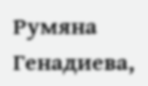Румяна Генадиева,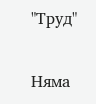"Труд"


Няма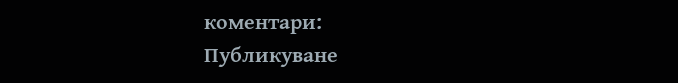коментари:
Публикуване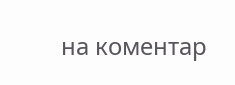на коментар